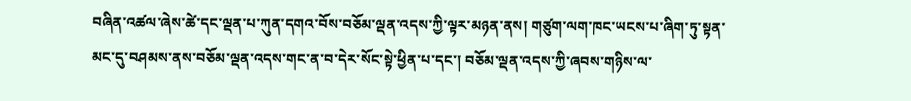བཞིན་འཚལ་ཞེས་ཚེ་དང་ལྡན་པ་ཀུན་དགའ་བོས་བཅོམ་ལྡན་འདས་ཀྱི་ལྟར་མཉན་ནས། གཙུག་ལག་ཁང་ཡངས་པ་ཞིག་ཏུ་སྟན་མང་དུ་བཤམས་ནས་བཅོམ་ལྡན་འདས་གང་ན་བ་དེར་སོང་སྟེ་ཕྱིན་པ་དང་། བཅོམ་ལྡན་འདས་ཀྱི་ཞབས་གཉིས་ལ་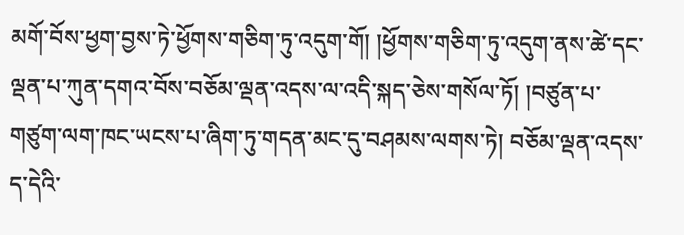མགོ་བོས་ཕྱག་བྱས་ཏེ་ཕྱོགས་གཅིག་ཏུ་འདུག་གོ། །ཕྱོགས་གཅིག་ཏུ་འདུག་ནས་ཚེ་དང་ལྡན་པ་ཀུན་དགའ་བོས་བཅོམ་ལྡན་འདས་ལ་འདི་སྐད་ཅེས་གསོལ་ཏོ། །བཙུན་པ་གཙུག་ལག་ཁང་ཡངས་པ་ཞིག་ཏུ་གདན་མང་དུ་བཤམས་ལགས་ཏེ། བཅོམ་ལྡན་འདས་ད་དེའི་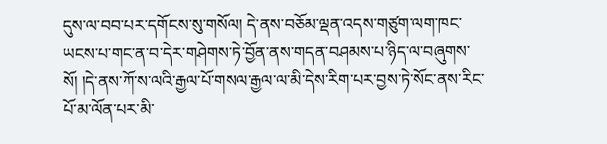དུས་ལ་བབ་པར་དགོངས་སུ་གསོལ། དེ་ནས་བཅོམ་ལྡན་འདས་གཙུག་ལག་ཁང་ཡངས་པ་གང་ན་བ་དེར་གཤེགས་ཏེ་བྱོན་ནས་གདན་བཤམས་པ་ཉིད་ལ་བཞུགས་སོ། །དེ་ནས་ཀོ་ས་ལའི་རྒྱལ་པོ་གསལ་རྒྱལ་ལ་མི་དེས་རིག་པར་བྱས་ཏེ་སོང་ནས་རིང་པོ་མ་ལོན་པར་མི་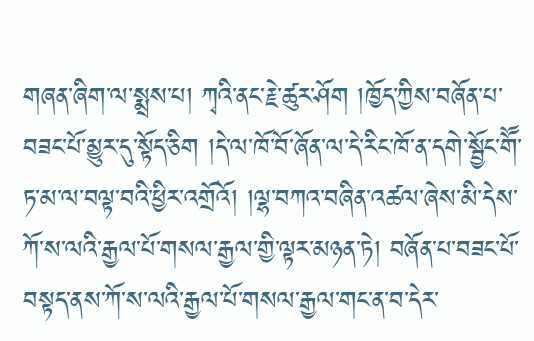གཞན་ཞིག་ལ་སྨྲས་པ། ཀྭའི་ནང་རྗེ་ཚུར་ཤོག །ཁྱོད་ཀྱིས་བཞོན་པ་བཟང་པོ་མྱུར་དུ་སྟོད་ཅིག །དེ་ལ་ཁོ་བོ་ཞོན་ལ་དེ་རིང་ཁོ་ན་དགེ་སྦྱོང་གཽ་ཏ་མ་ལ་བལྟ་བའི་ཕྱིར་འགྲོའོ། །ལྷ་བཀའ་བཞིན་འཚལ་ཞེས་མི་དེས་ཀོ་ས་ལའི་རྒྱལ་པོ་གསལ་རྒྱལ་གྱི་ལྟར་མཉན་ཏེ། བཞོན་པ་བཟང་པོ་བསྟད་ནས་ཀོ་ས་ལའི་རྒྱལ་པོ་གསལ་རྒྱལ་གང་ན་བ་དེར་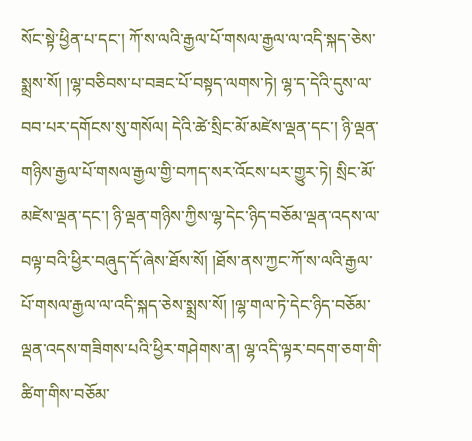སོང་སྟེ་ཕྱིན་པ་དང་། ཀོ་ས་ལའི་རྒྱལ་པོ་གསལ་རྒྱལ་ལ་འདི་སྐད་ཅེས་སྨྲས་སོ། །ལྷ་བཅིབས་པ་བཟང་པོ་བསྟད་ལགས་ཏེ། ལྷ་ད་དེའི་དུས་ལ་བབ་པར་དགོངས་སུ་གསོལ། དེའི་ཚེ་སྲིང་མོ་མཛེས་ལྡན་དང་། ཉི་ལྡན་གཉིས་རྒྱལ་པོ་གསལ་རྒྱལ་གྱི་བཀད་སར་འོངས་པར་གྱུར་ཏེ། སྲིང་མོ་མཛེས་ལྡན་དང་། ཉི་ལྡན་གཉིས་ཀྱིས་ལྷ་དེང་ཉིད་བཅོམ་ལྡན་འདས་ལ་བལྟ་བའི་ཕྱིར་བཞུད་དོ་ཞེས་ཐོས་སོ། །ཐོས་ནས་ཀྱང་ཀོ་ས་ལའི་རྒྱལ་པོ་གསལ་རྒྱལ་ལ་འདི་སྐད་ཅེས་སྨྲས་སོ། །ལྷ་གལ་ཏེ་དེང་ཉིད་བཅོམ་ལྡན་འདས་གཟིགས་པའི་ཕྱིར་གཤེགས་ན། ལྷ་འདི་ལྟར་བདག་ཅག་གི་ཚིག་གིས་བཅོམ་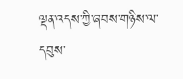ལྡན་འདས་ཀྱི་ཞབས་གཉིས་ལ་དབུས་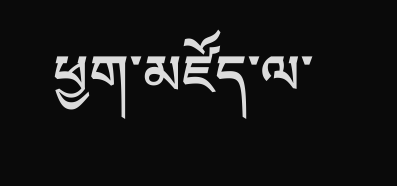ཕྱག་མཛོད་ལ་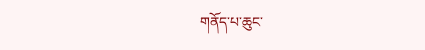གནོད་པ་ཆུང་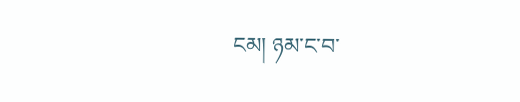ངམ། ཉམ་ང་བ་